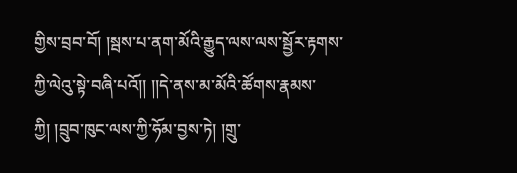གྱིས་བྲབ་བོ། །སྦས་པ་ནག་མོའི་རྒྱུད་ལས་ལས་སྦྱོར་རྟགས་ཀྱི་ལེའུ་སྟེ་བཞི་པའོ།། །།དེ་ནས་མ་མོའི་ཚོགས་རྣམས་ཀྱི། །བྲུབ་ཁུང་ལས་ཀྱི་ཧོམ་བྱས་ཏེ། །གྲུ་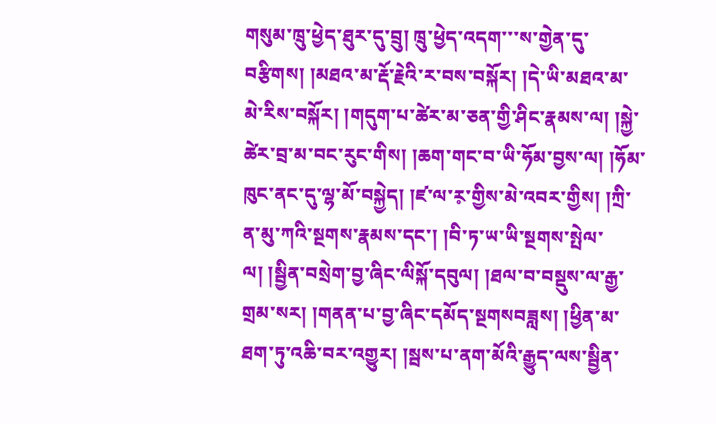གསུམ་ཁྲུ་ཕྱེད་ཐུར་དུ་བྲུ། ཁྲུ་ཕྱེད་འདག་་་ས་གྱེན་དུ་བརྩིགས། །མཐའ་མ་རྡོ་རྗེའི་ར་བས་བསྐོར། །དེ་ཡི་མཐའ་མ་མེ་རིས་བསྐོར། །གདུག་པ་ཚེར་མ་ཅན་གྱི་ཤིང་རྣམས་ལ། །སྐྱེ་ཚེར་བྲ་མ་བང་རུང་གིས། །ཆག་གང་བ་ཡི་ཧོམ་བྱས་ལ། །ཧོམ་ཁུང་ནང་དུ་ལྷ་མོ་བསྐྱེད། །ཛ་ལ་ར༷་གྱིས་མེ་འབར་གྱིས། །ཀྲི་ན་མུ་ཀའི་སྔགས་རྣམས་དང་། །བི་ཏ་ཡ་ཡི་སྔགས་སྤེལ་ལ། །སྦྱིན་བསྲེག་བྱ་ཞིང་ལིསྐོ་དབུལ། །ཐལ་བ་བསྡུས་ལ་རྒྱ་གྲམ་སར། །གནན་པ་བྱ་ཞིང་དམོད་སྔགསབཟླས། །ཕྱིན་མ་ཐག་ཏུ་འཆི་བར་འགྱུར། །སྦས་པ་ནག་མོའི་རྒྱུད་ལས་སྦྱིན་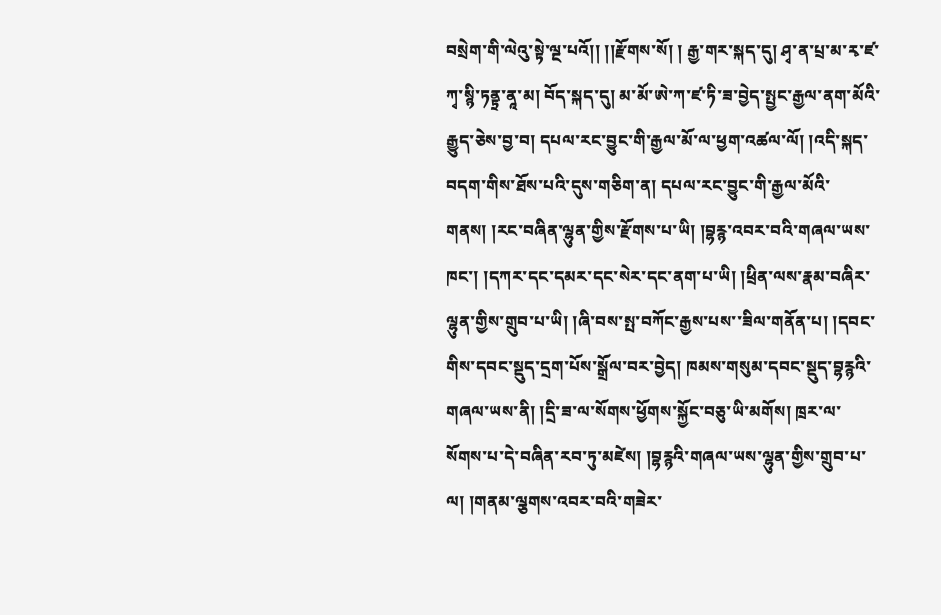བསྲེག་གི་ལེའུ་སྟེ་ལྔ་པའོ།། །།རྫོགས་སོ། ། རྒྱ་གར་སྐད་དུ། ཤྭ་ན་པྲ་མ་རྭ་ཛ་ཀྭ་སྙི་ཏནྟྲ་ནཱ་མ། བོད་སྐད་དུ། མ་མོ་ཨེ་ཀ་ཛ་ཏི་ཟ་བྱེད་སྤྱང་རྒྱལ་ནག་མོའི་རྒྱུད་ཅེས་བྱ་བ། དཔལ་རང་བྱུང་གི་རྒྱལ་མོ་ལ་ཕྱག་འཚལ་ལོ། །འདི་སྐད་བདག་གིས་ཐོས་པའི་དུས་གཅིག་ན། དཔལ་རང་བྱུང་གི་རྒྱལ་མོའི་གནས། །རང་བཞིན་ལྷུན་གྱིས་རྫོགས་པ་ཡི། །བྷརྙ་འབར་བའི་གཞལ་ཡས་ཁང་། །དཀར་དང་དམར་དང་སེར་དང་ནག་པ་ཡི། །ཕྲིན་ལས་རྣམ་བཞིར་ལྷུན་གྱིས་གྲུབ་པ་ཡི། །ཞི་བས་སྤ་བཀོང་རྒྱས་པས་་ཟིལ་གནོན་པ། །དབང་གིས་དབང་སྡུད་དྲག་པོས་སྒྲོལ་བར་བྱེད། ཁམས་གསུམ་དབང་སྡུད་བྷརྙའི་གཞལ་ཡས་ནི། །དྲི་ཟ་ལ་སོགས་ཕྱོགས་སྐྱོང་བཅུ་ཡི་མགོས། ཁྲར་ལ་སོགས་པ་དེ་བཞིན་རབ་ཏུ་མཛེས། །བྷརྙའི་གཞལ་ཡས་ལྷུན་གྱིས་གྲུབ་པ་ལ། །གནམ་ལྕགས་འབར་བའི་གཟེར་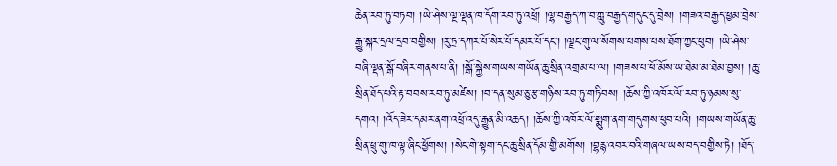ཆེན་རབ་ཏུ་བཏབ། །ཡེ་ཤེས་ལྔ་ལྡན་ཁ་དོག་རབ་ཏུ་འཕྲོ། །ལྷ་བརྒྱད་ཀ་བ་ཀླུ་བརྒྱད་གདུང་དུ་བྲེས། །གཟའ་བརྒྱད་ཕྱམ་བྲེས་རྒྱུ་སྐར་དྲལ་དྲབ་བགྱིས། །རུ་ཏྲ་དཀར་པོ་སེར་པོ་དམར་པོ་དང་། །ལྗང་གུ་ལ་སོགས་པགས་པས་ཐོག་ཀྱང་ཕུབ། །ཡེ་ཤེས་བཞི་ལྡན་སྒོ་བཞིར་གནས་པ་ནི། །སྒོ་སྐྱེས་གཡས་གཡོན་ཆུ་སྲིན་འགྲམ་པ་ལ། །གཟས་པ་ཕོ་མོས་ཡ་ཐེམ་མ་ཐེམ་བྱས། །ཆུ་སྲིན་ཐོད་པའི་རྟ་བབས་རབ་ཏུ་མཛེས། །བ་དན་སུམ་ཅུ་རྩ་གཉིས་རབ་ཏུ་གཏིབས། །ཆོས་ཀྱི་འཁོར་ལོ་རབ་ཏུ་ཉམས་སུ་དགའ། །འོད་ཟེར་དམར་ནག་འཕྲོ་འདུ་རྒྱུན་མི་འཆད། །ཆོས་ཀྱི་འཁོར་ལོ་སྨུག་ནག་གདུགས་ཕུབ་པའི། །གཡས་གཡོན་ཆུ་སྲིན་ཕྲུ་གུ་ཁ་ལྟ་ཞིང་ཕྱོགས། །སེང་གེ་སྟག་དང་ཆུ་སྲིན་དོམ་གྱི་མགོས། །བྷརྙ་འབར་བའི་གཞལ་ཡས་བད་བགྱིས་ཏེ། །ཐོད་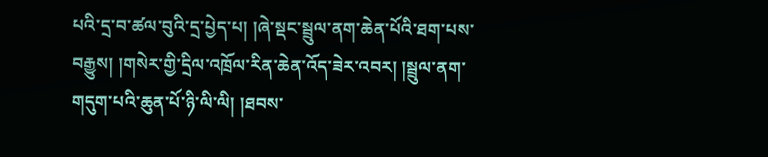པའི་དྲ་བ་ཚལ་བུའི་དྲ་པྱེད་པ། །ཞེ་སྡང་སྦྲུལ་ནག་ཆེན་པོའི་ཐག་པས་བརྒྱུས། །གསེར་གྱི་དྲིལ་འཁྲོལ་རིན་ཆེན་འོད་ཟེར་འབར། །སྦྲུལ་ནག་གདུག་པའི་ཆུན་པོ་ཉི་ལི་ལི། །ཐབས་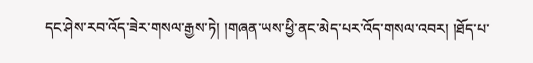དང་ཤེས་རབ་འོད་ཟེར་གསལ་རྒྱས་ཏེ། །གཞན་ཡས་ཕྱི་ནང་མེད་པར་འོད་གསལ་འབར། །ཐོད་པ་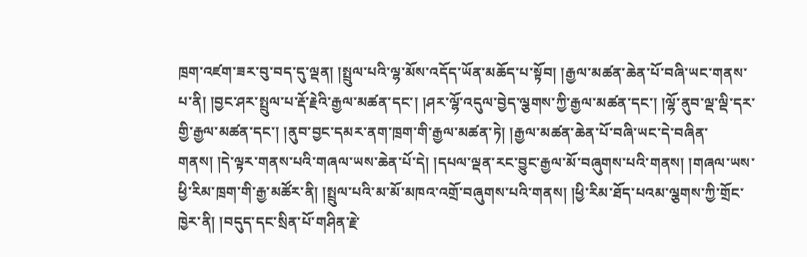ཁྲག་འཛག་ཟར་བུ་བད་དུ་ལྡན། །སྤྲུལ་པའི་ལྷ་མོས་འདོད་ཡོན་མཆོད་པ་སྟོབ། །རྒྱལ་མཚན་ཆེན་པོ་བཞི་ཡང་གནས་པ་ནི། །བྱང་ཤར་སྤྲུལ་པ་རྡོ་རྗེའི་རྒྱལ་མཚན་དང་། །ཤར་ལྷོ་འདུལ་བྱེད་ལྕགས་ཀྱི་རྒྱལ་མཚན་དང་། །ལྷོ་ནུབ་ལྡ་ལྡི་དར་གྱི་རྒྱལ་མཚན་དང་། །ནུབ་བྱང་དམར་ནག་ཁྲག་གི་རྒྱལ་མཚན་ཏེ། །རྒྱལ་མཚན་ཆེན་པོ་བཞི་ཡང་དེ་བཞིན་གནས། །དེ་ལྟར་གནས་པའི་གཞལ་ཡས་ཆེན་པོ་དེ། །དཔལ་ལྡན་རང་བྱུང་རྒྱལ་མོ་བཞུགས་པའི་གནས། །གཞལ་ཡས་ཕྱི་རིམ་ཁྲག་གི་རྒྱ་མཚོར་ནི། །སྤྲུལ་པའི་མ་མོ་མཁའ་འགྲོ་བཞུགས་པའི་གནས། །ཕྱི་རིམ་ཐོད་པའམ་ལྕགས་ཀྱི་གྲོང་ཁྱེར་ནི། །བདུད་དང་སྲིན་པོ་གཤིན་རྗེ་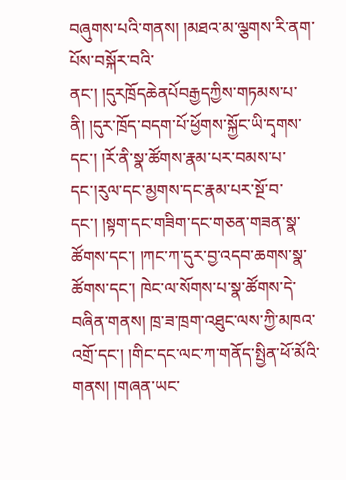བཞུགས་པའི་གནས། །མཐའ་མ་ལྕགས་རི་ནག་པོས་བསྐོར་བའི་ནང་། །དུརཁྲོདཆེནཔོབརྒྱདཀྱིས་གཏམས་པ་ནི། །དུར་ཁྲོད་བདག་པོ་ཕྱོགས་སྐྱོང་ཡི་དྭགས་དང་། །རོ་ནི་སྣ་ཚོགས་རྣམ་པར་བམས་པ་དང་།རུལ་དང་མྱགས་དང་རྣམ་པར་སྔོ་བ་དང་། །སྟག་དང་གཟིག་དང་གཅན་གཟན་སྣ་ཚོགས་དང་། །ཀང་ཀ་དུར་བྱ་འདབ་ཆགས་སྣ་ཚོགས་དང་། ཁེང་ལ་སོགས་པ་སྣ་ཚོགས་དེ་བཞིན་གནས། ཁྲ་ཟ་ཁྲག་འཐུང་ལས་ཀྱི་མཁའ་འགྲོ་དང་། །གིང་དང་ལང་ཀ་གནོད་སྤྱིན་ཕོ་མོའི་གནས། །གཞན་ཡང་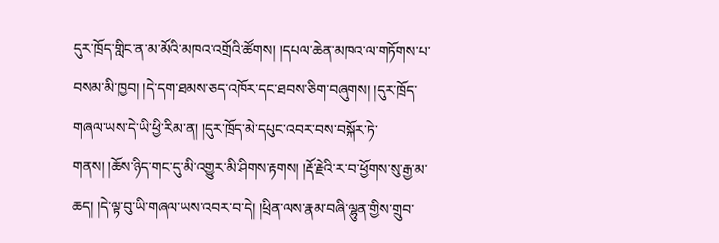དུར་ཁྲོད་གླིང་ན་མ་མོའི་མཁའ་འགྲོའི་ཚོགས། །དཔལ་ཆེན་མཁའ་ལ་གཏོགས་པ་བསམ་མི་ཁྱབ། །དེ་དག་ཐམས་ཅད་འཁོར་དང་ཐབས་ཅིག་བཞུགས། །དུར་ཁྲོད་གཞལ་ཡས་དེ་ཡི་ཕྱི་རིམ་ན། །དུར་ཁྲོད་མེ་དཔུང་འབར་བས་བསྐོར་ཏེ་གནས། །ཆོས་ཉིད་གང་དུ་མི་འགྱུར་མི་ཤིགས་རྟགས། །རྡོ་རྗེའི་ར་བ་ཕྱོགས་སུ་རྒྱ་མ་ཆད། །དེ་ལྟ་བུ་ཡི་གཞལ་ཡས་འབར་བ་དེ། །ཕྲིན་ལས་རྣམ་བཞི་ལྷུན་གྱིས་གྲུབ་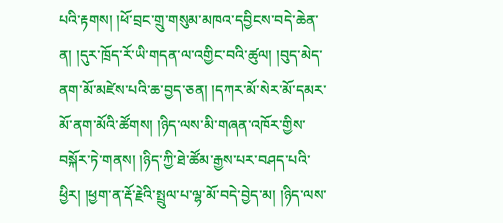པའི་རྟགས། །ཕོ་བྲང་གྲུ་གསུམ་མཁའ་དབྱིངས་བདེ་ཆེན་ན། །དུར་ཁྲོད་རོ་ཡི་གདན་ལ་འགྱིང་བའི་ཚུལ། །བུད་མེད་ནག་མོ་མཛེས་པའི་ཆ་བྱད་ཅན། །དཀར་མོ་སེར་མོ་དམར་མོ་ནག་མོའི་ཚོགས། །ཉིད་ལས་མི་གཞན་འཁོར་གྱིས་བསྐོར་ཏེ་གནས། །ཉིད་ཀྱི་ཐེ་ཚོམ་རྒྱས་པར་བཤད་པའི་ཕྱིར། །ཕྱག་ན་རྡོ་རྗེའི་སྤྲུལ་པ་ལྷ་མོ་བདེ་བྱེད་མ། །ཉིད་ལས་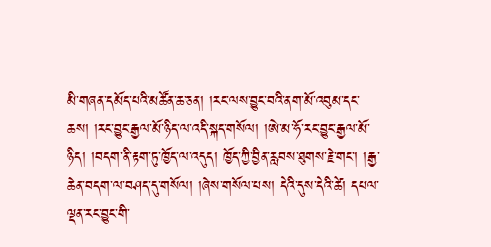མི་གཞན་དམོད་པའི་མཚོན་ཆ་ཅན། །རང་ལས་བྱུང་བའི་ནག་མོ་འབུམ་དང་ཆས། །རང་བྱུང་རྒྱལ་མོ་ཉིད་ལ་འདི་སྐད་གསོལ། །ཨེ་མ་ཧོ་རང་བྱུང་རྒྱལ་མོ་ཉིད། །བདག་ནི་རྟག་ཏུ་ཁྱོད་ལ་འདུད། ཁྱོད་ཀྱི་བྱིན་རླབས་ཐུགས་རྗེ་གང་། །རྒྱ་ཆེན་བདག་ལ་བཤད་དུ་གསོལ། །ཞེས་གསོལ་པས། དེའི་དུས་དེའི་ཚེ། དཔལ་ལྡན་རང་བྱུང་གི་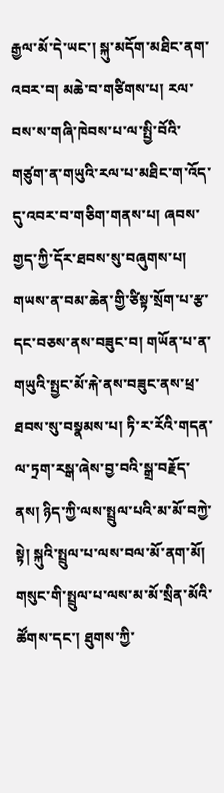རྒྱལ་མོ་དེ་ཡང་། སྐུ་མདོག་མཐིང་ནག་འབར་བ། མཆེ་བ་གཙིགས་པ། རལ་བས་ས་གཞི་ཁེབས་པ་ལ་སྤྱི་བོའི་གཙུག་ན་གཡུའི་རལ་པ་མཐིང་ག་འོད་དུ་འབར་བ་གཅིག་གནས་པ། ཞབས་གྱད་ཀྱི་དོར་ཐབས་སུ་བཞུགས་པ། གཡས་ན་བམ་ཆེན་གྱི་ཙིསྟ་སྲོག་པ་རྩ་དང་བཅས་ནས་བཟུང་བ། གཡོན་པ་ན་གཡུའི་སྤྱང་མོ་རྐེ་ནས་བཟུང་ནས་ཕྲ་ཐབས་སུ་བསྣམས་པ། ཏི་ར་རོའི་གདན་ལ་ཏྲག་རསྒ་ཞེས་བྱ་བའི་སྒྲ་བརྗོད་ནས། ཉིད་ཀྱི་ལས་སྤྲུལ་པའི་མ་མོ་བཀྱེ་སྟེ། སྐུའི་སྤྲུལ་པ་ལས་བལ་མོ་ནག་མོ། གསུང་གི་སྤྲུལ་པ་ལས་མ་མོ་སྲིན་མོའི་ཚོགས་དང་། ཐུགས་ཀྱི་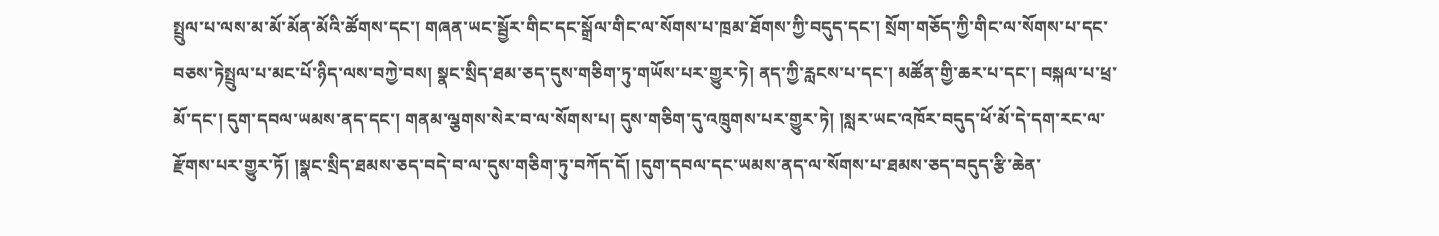སྤྲུལ་པ་ལས་མ་མོ་མོན་མོའི་ཚོགས་དང་། གཞན་ཡང་སྦྱོར་གིང་དང་སྒྲོལ་གིང་ལ་སོགས་པ་ཁྲམ་ཐོགས་ཀྱི་བདུད་དང་། སྲོག་གཅོད་ཀྱི་གིང་ལ་སོགས་པ་དང་བཅས་ཏེསྤྲུལ་པ་མང་པོ་ཉིད་ལས་བཀྱེ་བས། སྣང་སྲིད་ཐམ་ཅད་དུས་གཅིག་ཏུ་གཡོས་པར་གྱུར་ཏེ། ནད་ཀྱི་རླངས་པ་དང་། མཚོན་གྱི་ཆར་པ་དང་། བསྐལ་པ་ཕྲ་མོ་དང་། དུག་དབལ་ཡམས་ནད་དང་། གནམ་ལྕགས་སེར་བ་ལ་སོགས་པ། དུས་གཅིག་དུ་འཁྲུགས་པར་གྱུར་ཏེ། །སླར་ཡང་འཁོར་བདུད་ཕོ་མོ་དེ་དག་རང་ལ་རྫོགས་པར་གྱུར་ཏོ། །སྣང་སྲིད་ཐམས་ཅད་བདེ་བ་ལ་དུས་གཅིག་ཏུ་བཀོད་དོ། །དུག་དབལ་དང་ཡམས་ནད་ལ་སོགས་པ་ཐམས་ཅད་བདུད་རྩི་ཆེན་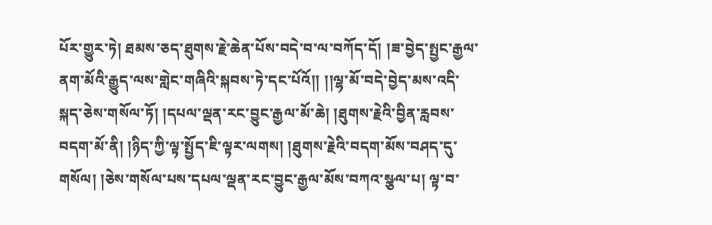པོར་གྱུར་ཏེ། ཐམས་ཅད་ཐུགས་རྗེ་ཆེན་པོས་བདེ་བ་ལ་བཀོད་དོ། །ཟ་བྱེད་སྤྱང་རྒྱལ་ནག་མོའི་རྒྱུད་ལས་གླེང་གཞིའི་སྐབས་ཏེ་དང་པོའོ།། །།ལྷ་མོ་བདེ་བྱེད་མས་འདི་སྐད་ཅེས་གསོལ་ཏོ། །དཔལ་ལྡན་རང་བྱུང་རྒྱལ་མོ་ཆེ། །ཐུགས་རྗེའི་བྱིན་རླབས་བདག་མོ་ནི། །ཉིད་ཀྱི་ལྟ་སྤྱོད་ཇི་ལྟར་ལགས། །ཐུགས་རྗེའི་བདག་མོས་བཤད་དུ་གསོལ། །ཅེས་གསོལ་པས་དཔལ་ལྡན་རང་བྱུང་རྒྱལ་མོས་བཀའ་སྩལ་པ། ལྟ་བ་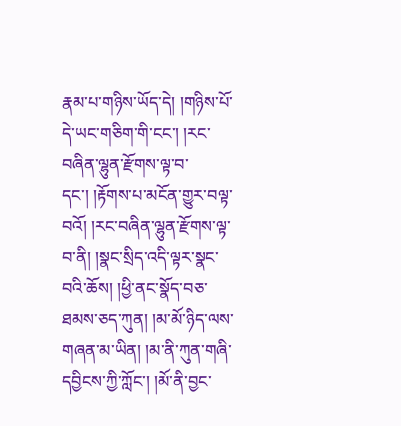རྣམ་པ་གཉིས་ཡོད་དེ། །གཉིས་པོ་དེ་ཡང་གཅིག་གི་ངང་། །རང་བཞིན་ལྷུན་རྫོགས་ལྟ་བ་དང་། །རྟོགས་པ་མངོན་གྱུར་བལྟ་བའོ། །རང་བཞིན་ལྷུན་རྫོགས་ལྟ་བ་ནི། །སྣང་སྲིད་འདི་ལྟར་སྣང་བའི་ཆོས། །ཕྱི་ནང་སྣོད་བཅ་ཐམས་ཅད་ཀུན། །མ་མོ་ཉིད་ལས་གཞན་མ་ཡིན། །མ་ནི་ཀུན་གཞི་དབྱིངས་ཀྱི་ཀློང་། །མོ་ནི་བྱང་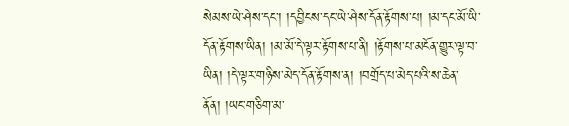སེམས་ཡེ་ཤེས་དང་། །དབྱིངས་དང་ཡེ་ཤེས་དོན་རྟོགས་པ། །མ་དང་མོ་ཡི་དོན་རྟོགས་ཡིན། །མ་མོ་དེ་ལྟར་རྟོགས་པ་ནི། །རྟོགས་པ་མངོན་གྱུར་ལྟ་བ་ཡིན། །དེ་ལྟར་གཉིས་མེད་དོན་རྟོགས་ན། །བགྲོད་པ་མེད་པའི་ས་ཆེན་ནོན། །ཡང་གཅིག་མ་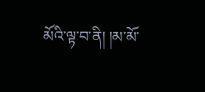མོའི་ལྟ་བ་ནི། །མ་མོ་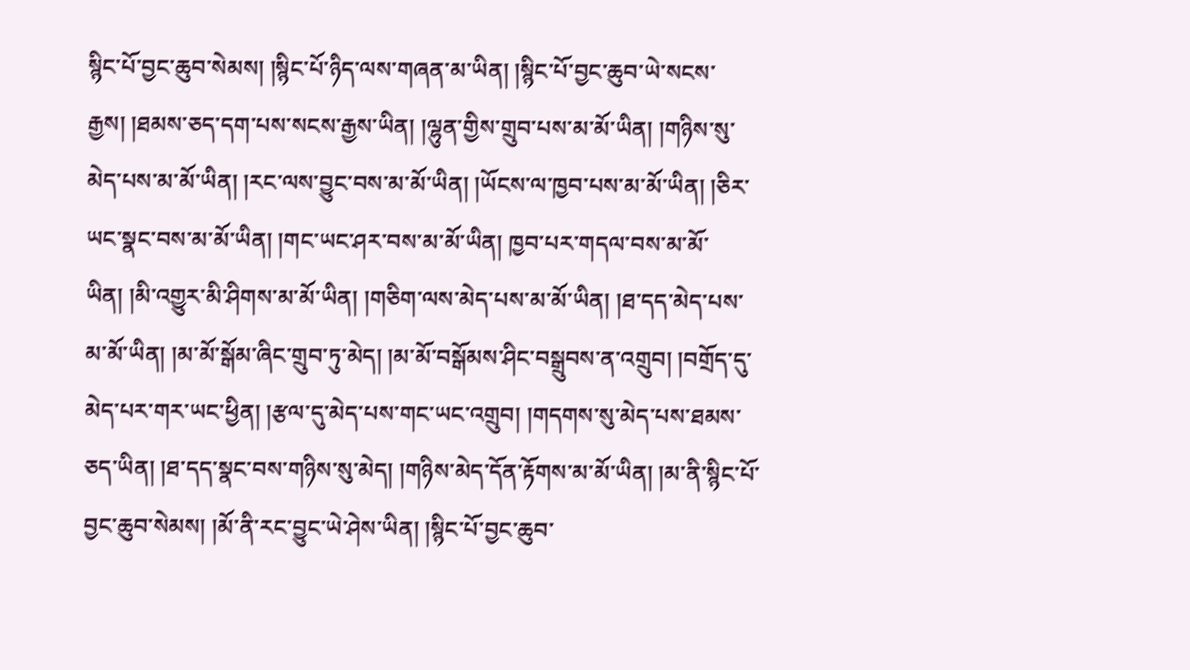སྙིང་པོ་བྱང་ཆུབ་སེམས། །སྙིང་པོ་ཉིད་ལས་གཞན་མ་ཡིན། །སྙིང་པོ་བྱང་ཆུབ་ཡེ་སངས་རྒྱས། །ཐམས་ཅད་དག་པས་སངས་རྒྱས་ཡིན། །ལྷུན་གྱིས་གྲུབ་པས་མ་མོ་ཡིན། །གཉིས་སུ་མེད་པས་མ་མོ་ཡིན། །རང་ལས་བྱུང་བས་མ་མོ་ཡིན། །ཡོངས་ལ་ཁྱབ་པས་མ་མོ་ཡིན། །ཅིར་ཡང་སྣང་བས་མ་མོ་ཡིན། །གང་ཡང་ཤར་བས་མ་མོ་ཡིན། ཁྱབ་པར་གདལ་བས་མ་མོ་ཡིན། །མི་འགྱུར་མི་ཤིགས་མ་མོ་ཡིན། །གཅིག་ལས་མེད་པས་མ་མོ་ཡིན། །ཐ་དད་མེད་པས་མ་མོ་ཡིན། །མ་མོ་སྒོམ་ཞིང་གྲུབ་ཏུ་མེད། །མ་མོ་བསྒོམས་ཤིང་བསྒྲུབས་ན་འགྲུབ། །བགྲོད་དུ་མེད་པར་གར་ཡང་ཕྱིན། །རྩལ་དུ་མེད་པས་གང་ཡང་འགྲུབ། །གདགས་སུ་མེད་པས་ཐམས་ཅད་ཡིན། །ཐ་དད་སྣང་བས་གཉིས་སུ་མེད། །གཉིས་མེད་དོན་རྟོགས་མ་མོ་ཡིན། །མ་ནི་སྙིང་པོ་བྱང་ཆུབ་སེམས། །མོ་ནི་རང་བྱུང་ཡེ་ཤེས་ཡིན། །སྙིང་པོ་བྱང་ཆུབ་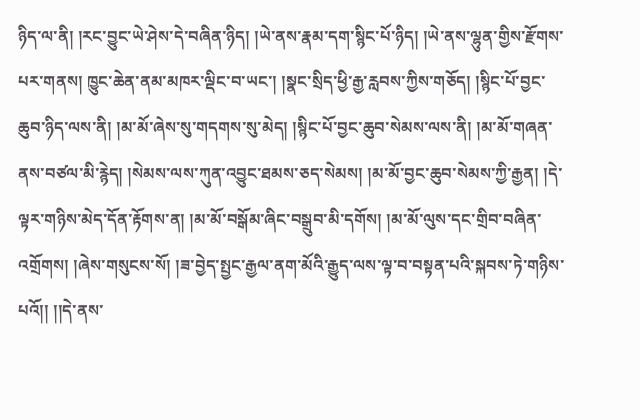ཉིད་ལ་ནི། །རང་བྱུང་ཡེ་ཤེས་དེ་བཞིན་ཉིད། །ཡེ་ནས་རྣམ་དག་སྙིང་པོ་ཉིད། །ཡེ་ནས་ལྷུན་གྱིས་རྫོགས་པར་གནས། ཁྱུང་ཆེན་ནམ་མཁར་ལྡིང་བ་ཡང་། །སྣང་སྲིད་ཕྱི་རྒྱ་རླབས་ཀྱིས་གཅོད། །སྙིང་པོ་བྱང་ཆུབ་ཉིད་ལས་ནི། །མ་མོ་ཞེས་སུ་གདགས་སུ་མེད། །སྙིང་པོ་བྱང་ཆུབ་སེམས་ལས་ནི། །མ་མོ་གཞན་ནས་བཙལ་མི་རྙེད། །སེམས་ལས་ཀུན་འབྱུང་ཐམས་ཅད་སེམས། །མ་མོ་བྱང་ཆུབ་སེམས་ཀྱི་རྒྱན། །དེ་ལྟར་གཉིས་མེད་དོན་རྟོགས་ན། །མ་མོ་བསྒོམ་ཞིང་བསྒྲུབ་མི་དགོས། །མ་མོ་ལུས་དང་གྲིབ་བཞིན་འགྲོགས། །ཞེས་གསུངས་སོ། །ཟ་བྱེད་སྤྱང་རྒྱལ་ནག་མོའི་རྒྱུད་ལས་ལྟ་བ་བསྟན་པའི་སྐབས་ཏེ་གཉིས་པའོ།། །།དེ་ནས་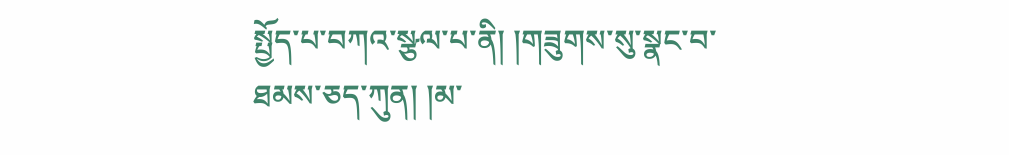སྤྱོད་པ་བཀའ་སྩལ་པ་ནི། །གཟུགས་སུ་སྣང་བ་ཐམས་ཅད་ཀུན། །མ་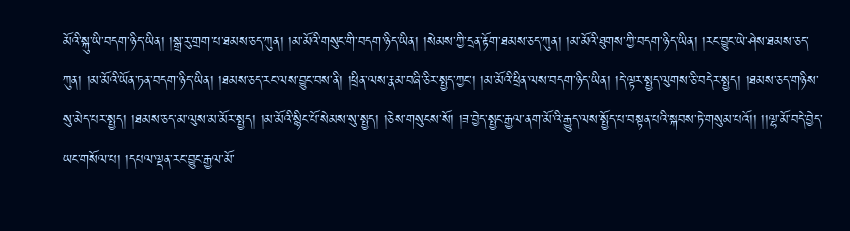མོའི་སྐུ་ཡི་བདག་ཉིད་ཡིན། །སྒྲ་རུ་གྲག་པ་ཐམས་ཅད་ཀུན། །མ་མོའི་གསུང་གི་བདག་ཉིད་ཡིན། །སེམས་ཀྱི་དྲན་རྟོག་ཐམས་ཅད་ཀུན། །མ་མོའི་ཐུགས་ཀྱི་བདག་ཉིད་ཡིན། །རང་བྱུང་ཡེ་ཤེས་ཐམས་ཅད་ཀུན། །མ་མོའི་ཡོན་ཏན་བདག་ཉིད་ཡིན། །ཐམས་ཅད་རང་ལས་བྱུང་བས་ནི། །ཕྲིན་ལས་རྣམ་བཞི་ཅིར་སྤྱད་ཀྱང་། །མ་མོའི་ཕྲིན་ལས་བདག་ཉིད་ཡིན། །དེ་ལྟར་སྤྱད་ལུགས་ཅི་བདེར་སྤྱད། །ཐམས་ཅད་གཉིས་སུ་མེད་པར་སྤྱད། །ཐམས་ཅད་མ་ལུས་མ་མོར་སྤྱད། །མ་མོའི་སྙིང་པོ་སེམས་སུ་སྤྱད། །ཅེས་གསུངས་སོ། །ཟ་བྱེད་སྤྱང་རྒྱལ་ནག་མོ་འི་རྒྱུད་ལས་སྤྱོད་པ་བསྟན་པའི་སྐབས་ཏེ་གསུམ་པའོ།། །།ལྷ་མོ་བདེ་བྱེད་ཡང་གསོལ་པ། །དཔལ་ལྡན་རང་བྱུང་རྒྱལ་མོ་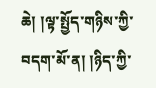ཆེ། །ལྟ་སྤྱོད་གཉིས་ཀྱི་བདག་མོ་ན། །ཉིད་ཀྱི་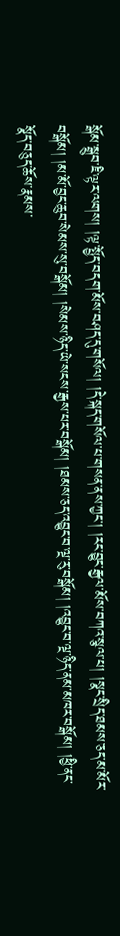སྒོམ་སྒྲུབ་ཇི་ལྟར་ལགས། །ལྟ་སྤྱོད་བདག་མོས་བཤད་དུ་གསོལ། །དེ་སྐད་གསོལ་པ་གསན་ནས་ཀྱང་། །རང་བྱུང་རྒྱལ་མོས་བཀའ་སྩལ་པ། །སྣང་སྲིད་ཐམས་ཅད་མ་མོར་བསྒོམ། །མ་མོ་བྱང་ཆུབ་སེམས་སུ་བསྒོམ། །སེམས་ཉིད་ཡེ་སངས་རྒྱས་པར་བསྒོམ། །ཐམས་ཅད་འབྱུང་བ་ལྔ་རུ་བསྒོམ། །འབྱུང་བ་ལྔ་ཉིད་ནམ་མཁར་བསྒོམ། །ཕྱི་ནང་སྣོད་བཅུད་ཆོས་རྣམས་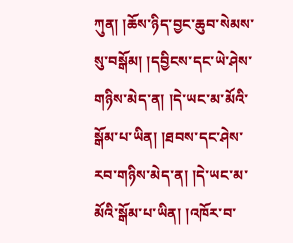ཀུན། །ཆོས་ཉིད་བྱང་ཆུབ་སེམས་སུ་བསྒོམ། །དབྱིངས་དང་ཡེ་ཤེས་གཉིས་མེད་ན། །དེ་ཡང་མ་མོའི་སྒོམ་པ་ཡིན། །ཐབས་དང་ཤེས་རབ་གཉིས་མེད་ན། །དེ་ཡང་མ་མོའི་སྒོམ་པ་ཡིན། །འཁོར་བ་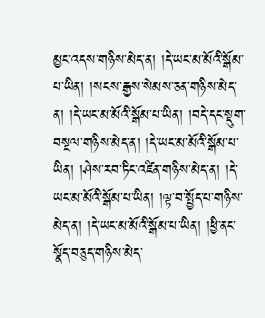མྱང་འདས་གཉིས་མེད་ན། །དེ་ཡང་མ་མོའི་སྒོམ་པ་ཡིན། །སངས་རྒྱས་སེམས་ཅན་གཉིས་མེད་ན། །དེ་ཡང་མ་མོའི་སྒོམ་པ་ཡིན། །བདེ་དང་སྡུག་བསྔལ་གཉིས་མེད་ན། །དེ་ཡང་མ་མོའི་སྒོམ་པ་ཡིན། །ཤེས་རབ་ཏིང་འཛིན་གཉིས་མེད་ན། །དེ་ཡང་མ་མོའི་སྒོམ་པ་ཡིན། །ལྟ་བ་སྤྱོད་པ་གཉིས་མེད་ན། །དེ་ཡང་མ་མོའི་སྒོམ་པ་ཡིན། །ཕྱི་ནང་སྣོད་བཅུད་གཉིས་མེད་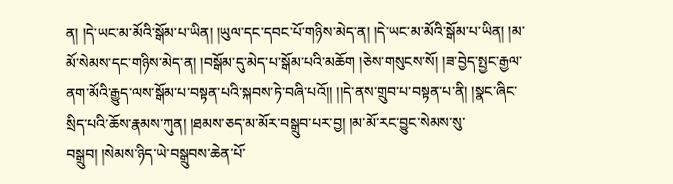ན། །དེ་ཡང་མ་མོའི་སྒོམ་པ་ཡིན། །ཡུལ་དང་དབང་པོ་གཉིས་མེད་ན། །དེ་ཡང་མ་མོའི་སྒོམ་པ་ཡིན། །མ་མོ་སེམས་དང་གཉིས་མེད་ན། །བསྒོམ་དུ་མེད་པ་སྒོམ་པའི་མཆོག །ཅེས་གསུངས་སོ། །ཟ་བྱེད་སྤྱང་རྒྱལ་ནག་མོའི་རྒྱུད་ལས་སྒོམ་པ་བསྟན་པའི་སྐབས་ཏེ་བཞི་པའོ།། །།དེ་ནས་གྲུབ་པ་བསྟན་པ་ནི། །སྣང་ཞིང་སྲིད་པའི་ཆོས་རྣམས་ཀུན། །ཐམས་ཅད་མ་མོར་བསྒྲུབ་པར་བྱ། །མ་མོ་རང་བྱུང་སེམས་སུ་བསྒྲུབ། །སེམས་ཉིད་ཡེ་བསྒྲུབས་ཆེན་པོ་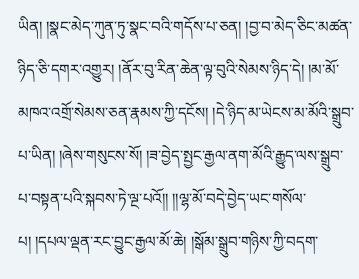ཡིན། །སྣང་མེད་ཀུན་ཏུ་སྣང་བའི་གདོས་པ་ཅན། །བྱ་བ་མེད་ཅིང་མཚན་ཉིད་ཅི་དགར་འགྱུར། །ནོར་བུ་རིན་ཆེན་ལྟ་བུའི་སེམས་ཉིད་དེ། །མ་མོ་མཁའ་འགྲོ་སེམས་ཅན་རྣམས་ཀྱི་དངོས། །དེ་ཉིད་མ་ཡེངས་མ་མོའི་སྒྲུབ་པ་ཡིན། །ཞེས་གསུངས་སོ། །ཟ་བྱེད་སྤྱང་རྒྱལ་ནག་མོའི་རྒྱུད་ལས་སྒྲུབ་པ་བསྟན་པའི་སྐབས་ཏེ་ལྔ་པའོ།། །།ལྷ་མོ་བདེ་བྱེད་ཡང་གསོལ་པ། །དཔལ་ལྡན་རང་བྱུང་རྒྱལ་མོ་ཆེ། །སྒོམ་སྒྲུབ་གཉིས་ཀྱི་བདག་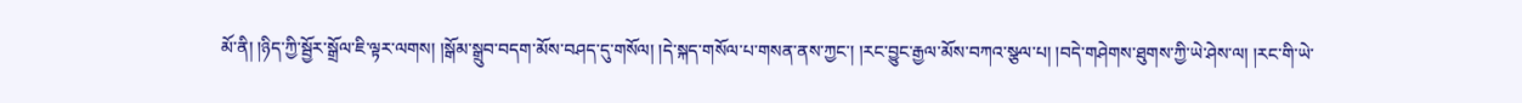མོ་ནི། །ཉིད་ཀྱི་སྦྱོར་སྒྲོལ་ཇི་ལྟར་ལགས། །སྒོམ་སྒྲུབ་བདག་མོས་བཤད་དུ་གསོལ། །དེ་སྐད་གསོལ་པ་གསན་ནས་ཀྱང་། །རང་བྱུང་རྒྱལ་མོས་བཀའ་སྩལ་པ། །བདེ་གཤེགས་ཐུགས་ཀྱི་ཡེ་ཤེས་ལ། །རང་གི་ཡེ་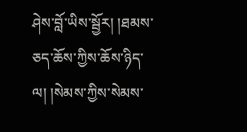ཤེས་བློ་ཡིས་སྦྱོར། །ཐམས་ཅད་ཆོས་ཀྱིས་ཆོས་ཉིད་ལ། །སེམས་ཀྱིས་སེམས་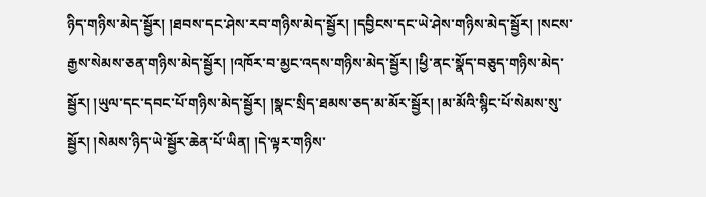ཉིད་གཉིས་མེད་སྦྱོར། །ཐབས་དང་ཤེས་རབ་གཉིས་མེད་སྦྱོར། །དབྱིངས་དང་ཡེ་ཤེས་གཉིས་མེད་སྦྱོར། །སངས་རྒྱས་སེམས་ཅན་གཉིས་མེད་སྦྱོར། །འཁོར་བ་མྱང་འདས་གཉིས་མེད་སྦྱོར། །ཕྱི་ནང་སྣོད་བཅུད་གཉིས་མེད་སྦྱོར། །ཡུལ་དང་དབང་པོ་གཉིས་མེད་སྦྱོར། །སྣང་སྲིད་ཐམས་ཅད་མ་མོར་སྦྱོར། །མ་མོའི་སྙིང་པོ་སེམས་སུ་སྦྱོར། །སེམས་ཉིད་ཡེ་སྦྱོར་ཆེན་པོ་ཡིན། །དེ་ལྟར་གཉིས་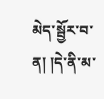མེད་སྦྱོར་བ་ན། །དེ་ནི་མ་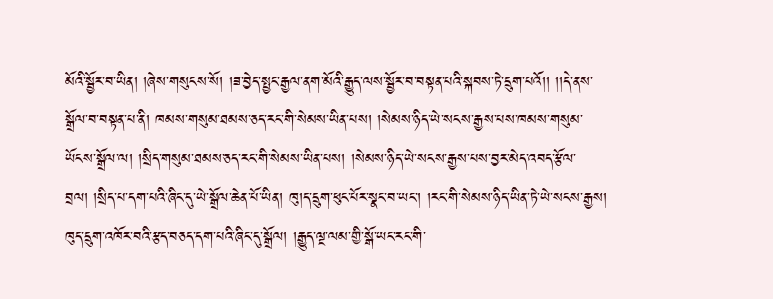མོའི་སྦྱོར་བ་ཡིན། །ཞེས་གསུངས་སོ། །ཟ་བྱེད་སྤྱང་རྒྱལ་ནག་མོའི་རྒྱུད་ལས་སྦྱོར་བ་བསྟན་པའི་སྐབས་ཏེ་དྲུག་པའོ།། །།དེ་ནས་སྒྲོལ་བ་བསྟན་པ་ནི། ཁམས་གསུམ་ཐམས་ཅད་རང་གི་སེམས་ཡིན་པས། །སེམས་ཉིད་ཡེ་སངས་རྒྱས་པས་ཁམས་གསུམ་ཡོངས་སྒྲོལ་ལ། །སྲིད་གསུམ་ཐམས་ཅད་རང་གི་སེམས་ཡིན་པས། །སེམས་ཉིད་ཡེ་སངས་རྒྱས་པས་བྱར་མེད་འབད་རྩོལ་བྲལ། །སྲིད་པ་དག་པའི་ཞིང་དུ་ཡེ་སྒྲོལ་ཆེན་པོ་ཡིན། ཁུ།ད་དྲུག་ཕུང་པོར་སྣང་བ་ཡང་། །རང་གི་སེམས་ཉིད་ཡིན་ཏེ་ཡེ་སངས་རྒྱས། ཁུད་དྲུག་འཁོར་བའི་རྩད་བཅད་དག་པའི་ཞིང་དུ་སྒྲོལ། །རྒྱུད་ལྔ་ལམ་གྱི་སྒོ་ཡང་རང་གི་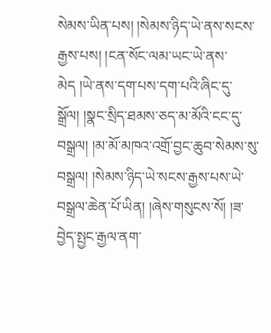སེམས་ཡིན་པས། །སེམས་ཉིད་ཡེ་ནས་སངས་རྒྱས་པས། །ངན་སོང་ལམ་ཡང་ཡེ་ནས་མེད །ཡེ་ནས་དག་པས་དག་པའི་ཞིང་དུ་སྒྲོལ། །སྣང་སྲིད་ཐམས་ཅད་མ་མོའི་ངང་དུ་བསྒྲལ། །མ་མོ་མཁའ་འགྲོ་བྱང་ཆུབ་སེམས་སུ་བསྒྲལ། །སེམས་ཉིད་ཡེ་སངས་རྒྱས་པས་ཡེ་བསྒྲལ་ཆེན་པོ་ཡིན། །ཞེས་གསུངས་སོ། །ཟ་བྱེད་སྤྱང་རྒྱལ་ནག་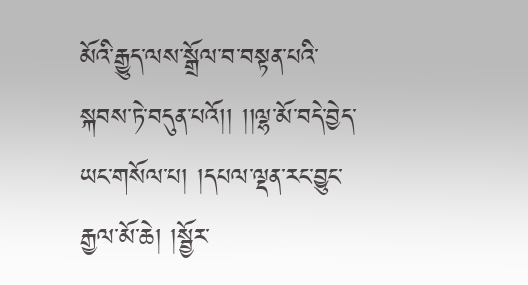མོའི་རྒྱུད་ལས་སྒྲོལ་བ་བསྟན་པའི་སྐབས་ཏེ་བདུན་པའོ།། །།ལྷ་མོ་བདེ་བྱེད་ཡང་གསོལ་པ། །དཔལ་ལྡན་རང་བྱུང་རྒྱལ་མོ་ཆེ། །སྦྱོར་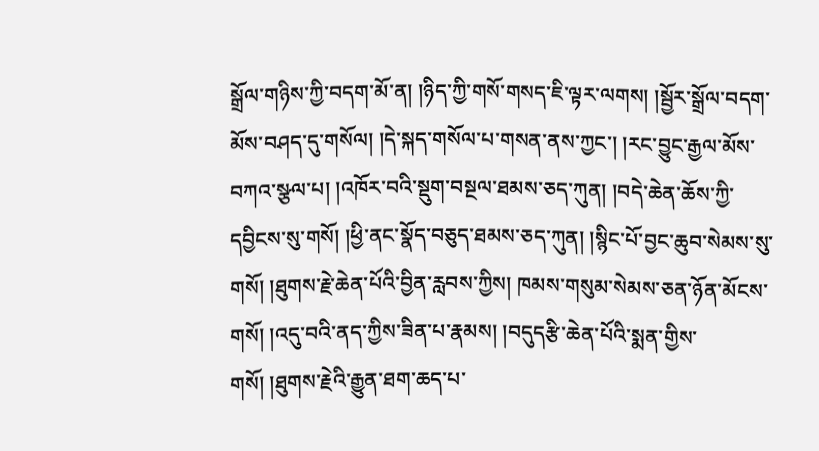སྒྲོལ་གཉིས་ཀྱི་བདག་མོ་ན། །ཉིད་ཀྱི་གསོ་གསད་ཇི་ལྟར་ལགས། །སྦྱོར་སྒྲོལ་བདག་མོས་བཤད་དུ་གསོལ། །དེ་སྐད་གསོལ་པ་གསན་ནས་ཀྱང་། །རང་བྱུང་རྒྱལ་མོས་བཀའ་སྩལ་པ། །འཁོར་བའི་སྡུག་བསྔལ་ཐམས་ཅད་ཀུན། །བདེ་ཆེན་ཆོས་ཀྱི་དབྱིངས་སུ་གསོ། །ཕྱི་ནང་སྣོད་བཅུད་ཐམས་ཅད་ཀུན། །སྙིང་པོ་བྱང་ཆུབ་སེམས་སུ་གསོ། །ཐུགས་རྗེ་ཆེན་པོའི་བྱིན་རླབས་ཀྱིས། ཁམས་གསུམ་སེམས་ཅན་ཉོན་མོངས་གསོ། །འདུ་བའི་ནད་ཀྱིས་ཟིན་པ་རྣམས། །བདུདརྩི་ཆེན་པོའི་སྨན་གྱིས་གསོ། །ཐུགས་རྗེའི་རྒྱུན་ཐག་ཆད་པ་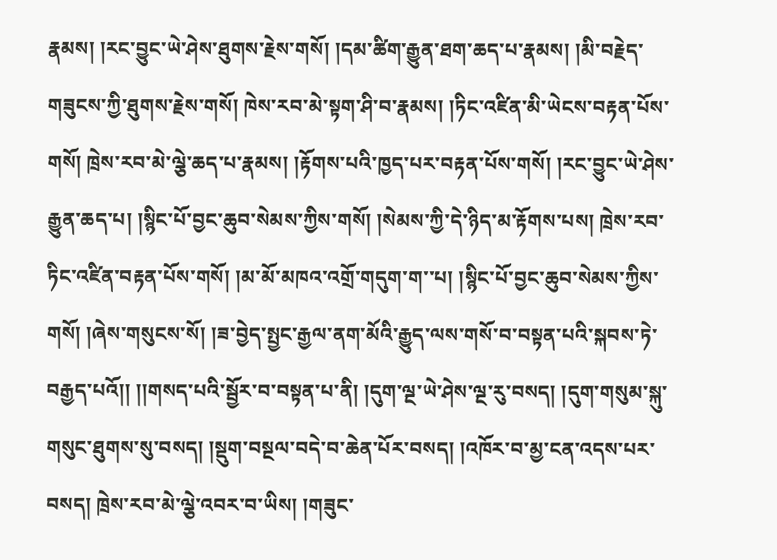རྣམས། །རང་བྱུང་ཡེ་ཤེས་ཐུགས་རྗེས་གསོ། །དམ་ཚིག་རྒྱུན་ཐག་ཆད་པ་རྣམས། །མི་བརྗེད་གཟུངས་ཀྱི་ཐུགས་རྗེས་གསོ། ཁེས་རབ་མེ་སྟག་ཤི་བ་རྣམས། །ཏིང་འཛིན་མི་ཡེངས་བརྟན་པོས་གསོ། ཁྲེས་རབ་མེ་ལྕེ་ཆད་པ་རྣམས། །རྟོགས་པའི་ཁྱད་པར་བརྟན་པོས་གསོ། །རང་བྱུང་ཡེ་ཤེས་རྒྱུན་ཆད་པ། །སྙིང་པོ་བྱང་ཆུབ་སེམས་ཀྱིས་གསོ། །སེམས་ཀྱི་དེ་ཉིད་མ་རྟོགས་པས། ཁྲེས་རབ་ཏིང་འཛིན་བརྟན་པོས་གསོ། །མ་མོ་མཁའ་འགྲོ་གདུག་ག་་པ། །སྙིང་པོ་བྱང་ཆུབ་སེམས་ཀྱིས་གསོ། །ཞེས་གསུངས་སོ། །ཟ་བྱེད་སྤྱང་རྒྱལ་ནག་མོའི་རྒྱུད་ལས་གསོ་བ་བསྟན་པའི་སྐབས་ཏེ་བརྒྱད་པའོ།། །།གསད་པའི་སྦྱོར་བ་བསྟན་པ་ནི། །དུག་ལྔ་ཡེ་ཤེས་ལྔ་རུ་བསད། །དུག་གསུམ་སྐུ་གསུང་ཐུགས་སུ་བསད། །སྡུག་བསྔལ་བདེ་བ་ཆེན་པོར་བསད། །འཁོར་བ་མྱ་ངན་འདས་པར་བསད། ཁྲེས་རབ་མེ་ལྕེ་འབར་བ་ཡིས། །གཟུང་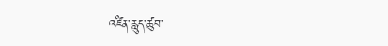འཛིན་རླུད་ཚུབ་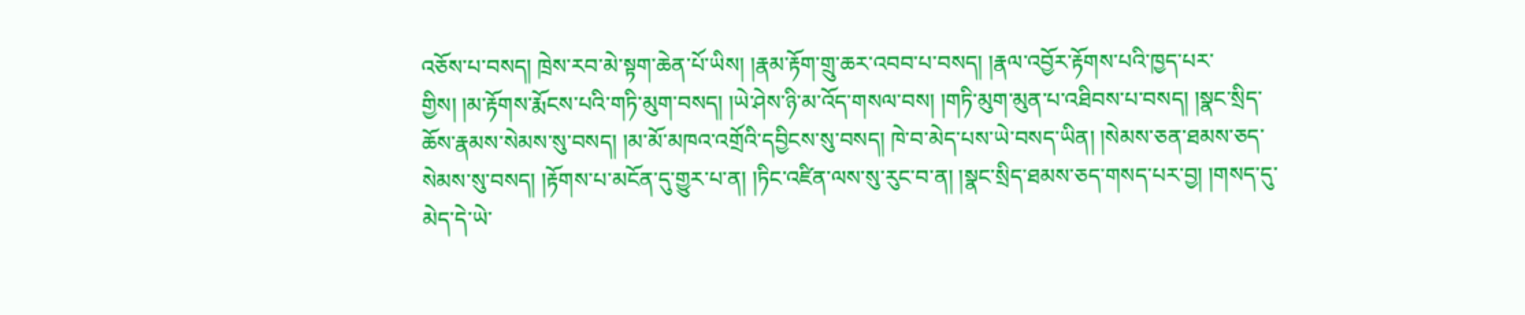འཅོས་པ་བསད། ཁྲེས་རབ་མེ་སྟག་ཆེན་པོ་ཡིས། །རྣམ་རྟོག་གྲུ་ཆར་འབབ་པ་བསད། །རྣལ་འབྱོར་རྟོགས་པའི་ཁྱད་པར་གྱིས། །མ་རྟོགས་རྨོངས་པའི་གཏི་མུག་བསད། །ཡེ་ཤེས་ཉི་མ་འོད་གསལ་བས། །གཏི་མུག་མུན་པ་འཐིབས་པ་བསད། །སྣང་སྲིད་ཆོས་རྣམས་སེམས་སུ་བསད། །མ་མོ་མཁའ་འགྲོའི་དབྱིངས་སུ་བསད། ཁེ་བ་མེད་པས་ཡེ་བསད་ཡིན། །སེམས་ཅན་ཐམས་ཅད་སེམས་སུ་བསད། །རྟོགས་པ་མངོན་དུ་གྱུར་པ་ན། །ཏིང་འཛིན་ལས་སུ་རུང་བ་ན། །སྣང་སྲིད་ཐམས་ཅད་གསད་པར་བྱ། །གསད་དུ་མེད་དེ་ཡེ་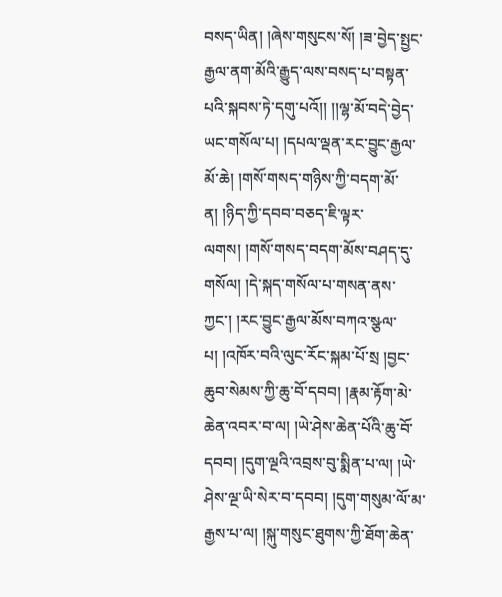བསད་ཡིན། །ཞེས་གསུངས་སོ། །ཟ་བྱེད་སྤྱང་རྒྱལ་ནག་མོའི་རྒྱུད་ལས་བསད་པ་བསྟན་པའི་སྐབས་ཏེ་དགུ་པའོ།། །།ལྷ་མོ་བདེ་བྱེད་ཡང་གསོལ་པ། །དཔལ་ལྡན་རང་བྱུང་རྒྱལ་མོ་ཆེ། །གསོ་གསད་གཉིས་ཀྱི་བདག་མོ་ན། །ཉིད་ཀྱི་དབབ་བཅད་ཇི་ལྟར་ལགས། །གསོ་གསད་བདག་མོས་བཤད་དུ་གསོལ། །དེ་སྐད་གསོལ་པ་གསན་ནས་ཀྱང་། །རང་བྱུང་རྒྱལ་མོས་བཀའ་སྩལ་པ། །འཁོར་བའི་ལུང་རོང་སྐམ་པོ་སྲ །བྱང་ཆུབ་སེམས་ཀྱི་ཆུ་བོ་དབབ། །རྣམ་རྟོག་མེ་ཆེན་འབར་བ་ལ། །ཡེ་ཤེས་ཆེན་པོའི་ཆུ་བོ་དབབ། །དུག་ལྔའི་འབྲས་བུ་སྨིན་པ་ལ། །ཡེ་ཤེས་ལྔ་ཡི་སེར་བ་དབབ། །དུག་གསུམ་ལོ་མ་རྒྱས་པ་ལ། །སྐུ་གསུང་ཐུགས་ཀྱི་ཐོག་ཆེན་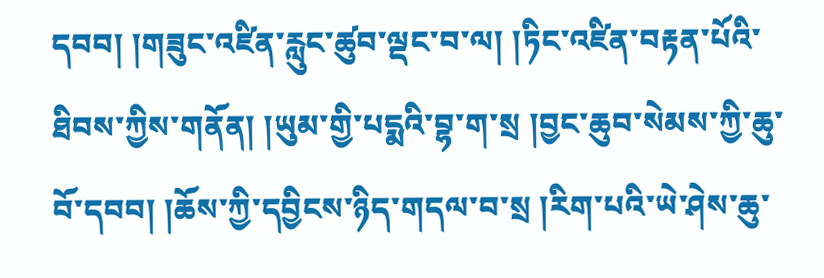དབབ། །གཟུང་འཛིན་རླུང་ཚུབ་ལྡང་བ་ལ། །ཏིང་འཛིན་བརྟན་པོའི་ཐིབས་ཀྱིས་གནོན། །ཡུམ་གྱི་པདྨའི་བྷ་ག་སྲ །བྱང་ཆུབ་སེམས་ཀྱི་ཆུ་བོ་དབབ། །ཆོས་ཀྱི་དབྱིངས་ཉིད་གདལ་བ་སྲ །རིག་པའི་ཡེ་ཤེས་ཆུ་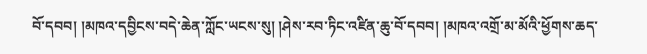བོ་དབབ། །མཁའ་དབྱིངས་བདེ་ཆེན་ཀློང་ཡངས་སུ། །ཤེས་རབ་ཏིང་འཛིན་ཆུ་བོ་དབབ། །མཁའ་འགྲོ་མ་མོའི་ཕྱོགས་ཆད་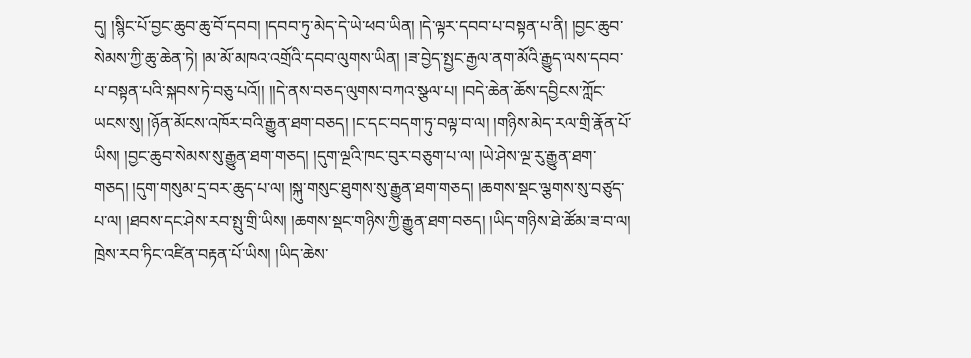དུ། །སྙིང་པོ་བྱང་ཆུབ་ཆུ་བོ་དབབ། །དབབ་ཏུ་མེད་དེ་ཡེ་ཕབ་ཡིན། །དེ་ལྟར་དབབ་པ་བསྟན་པ་ནི། །བྱང་ཆུབ་སེམས་ཀྱི་ཆུ་ཆེན་ཏེ། །མ་མོ་མཁའ་འགྲོའི་དབབ་ལུགས་ཡིན། །ཟ་བྱེད་སྤྱང་རྒྱལ་ནག་མོའི་རྒྱུད་ལས་དབབ་པ་བསྟན་པའི་སྐབས་ཏེ་བཅུ་པའོ།། །།དེ་ནས་བཅད་ལུགས་བཀའ་སྩལ་པ། །བདེ་ཆེན་ཆོས་དབྱིངས་ཀློང་ཡངས་སུ། །ཉོན་མོངས་འཁོར་བའི་རྒྱུན་ཐག་བཅད། །ང་དང་བདག་ཏུ་བལྟ་བ་ལ། །གཉིས་མེད་རལ་གྲི་རྣོན་པོ་ཡིས། །བྱང་ཆུབ་སེམས་སུ་རྒྱུན་ཐག་གཅད། །དུག་ལྔའི་ཁང་བུར་བཅུག་པ་ལ། །ཡེ་ཤེས་ལྔ་རུ་རྒྱུན་ཐག་གཅད། །དུག་གསུམ་དྲ་བར་ཆུད་པ་ལ། །སྐུ་གསུང་ཐུགས་སུ་རྒྱུན་ཐག་གཅད། །ཆགས་སྡང་ལྕགས་སུ་བཙུད་པ་ལ། །ཐབས་དང་ཤེས་རབ་སྤུ་གྲི་ཡིས། །ཆགས་སྡང་གཉིས་ཀྱི་རྒྱུན་ཐག་བཅད། །ཡིད་གཉིས་ཐེ་ཚོམ་ཟ་བ་ལ། ཁྲེས་རབ་ཏིང་འཛིན་བརྟན་པོ་ཡིས། །ཡིད་ཆེས་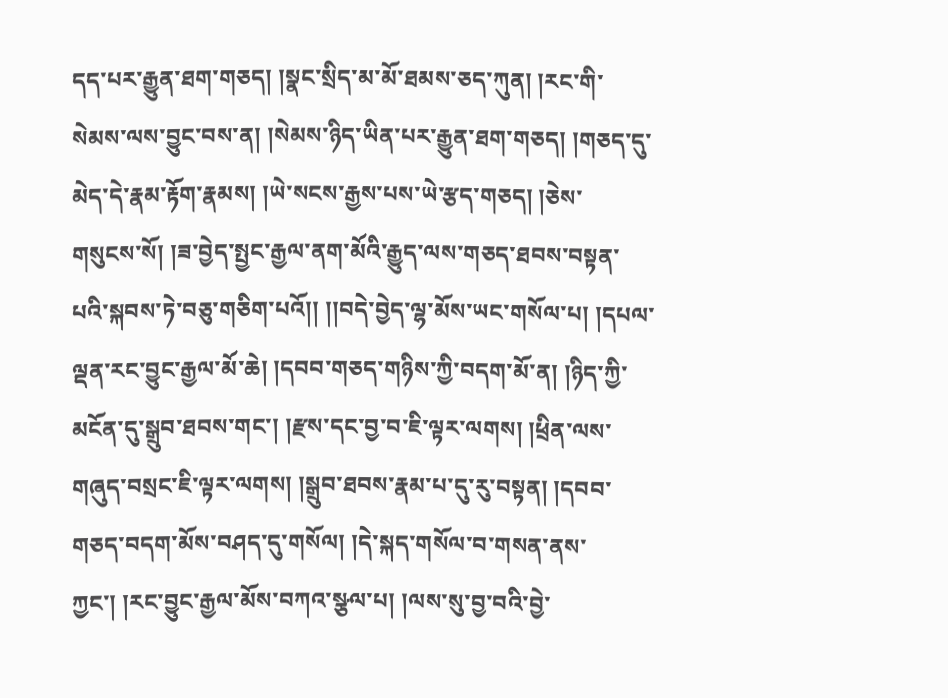དད་པར་རྒྱུན་ཐག་གཅད། །སྣང་སྲིད་མ་མོ་ཐམས་ཅད་ཀུན། །རང་གི་སེམས་ལས་བྱུང་བས་ན། །སེམས་ཉིད་ཡིན་པར་རྒྱུན་ཐག་གཅད། །གཅད་དུ་མེད་དེ་རྣམ་རྟོག་རྣམས། །ཡེ་སངས་རྒྱས་པས་ཡེ་རྩད་གཅད། །ཅེས་གསུངས་སོ། །ཟ་བྱེད་སྤྱང་རྒྱལ་ནག་མོའི་རྒྱུད་ལས་གཅད་ཐབས་བསྟན་པའི་སྐབས་ཏེ་བཅུ་གཅིག་པའོ།། །།བདེ་བྱེད་ལྷ་མོས་ཡང་གསོལ་པ། །དཔལ་ལྡན་རང་བྱུང་རྒྱལ་མོ་ཆེ། །དབབ་གཅད་གཉིས་ཀྱི་བདག་མོ་ན། །ཉིད་ཀྱི་མངོན་དུ་སྒྲུབ་ཐབས་གང་། །རྫས་དང་བྱ་བ་ཇི་ལྟར་ལགས། །ཕྲིན་ལས་གཞུད་བསྲང་ཇི་ལྟར་ལགས། །སྒྲུབ་ཐབས་རྣམ་པ་དུ་རུ་བསྟན། །དབབ་གཅད་བདག་མོས་བཤད་དུ་གསོལ། །དེ་སྐད་གསོལ་བ་གསན་ནས་ཀྱང་། །རང་བྱུང་རྒྱལ་མོས་བཀའ་སྩལ་པ། །ལས་སུ་བྱ་བའི་བྱེ་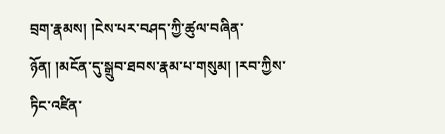བྲག་རྣམས། །ངེས་པར་བཤད་ཀྱི་ཚུལ་བཞིན་ཉོན། །མངོན་དུ་སྒྲུབ་ཐབས་རྣམ་པ་གསུམ། །རབ་ཀྱིས་ཏིང་འཛིན་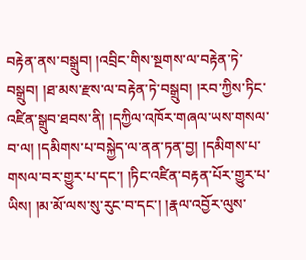བརྟེན་ནས་བསྒྲུབ། །འབྲིང་གིས་སྔགས་ལ་བརྟེན་ཏེ་བསྒྲུབ། །ཐ་མས་རྫས་ལ་བརྟེན་ཏེ་བསྒྲུབ། །རབ་ཀྱིས་ཏིང་འཛིན་སྒྲུབ་ཐབས་ནི། །དཀྱིལ་འཁོར་གཞལ་ཡས་གསལ་བ་ལ། །དམིགས་པ་བསྐྱེད་ལ་ནན་ཏན་བྱ། །དམིགས་པ་གསལ་བར་གྱུར་པ་དང་། །ཏིང་འཛིན་བརྟན་པོར་གྱུར་པ་ཡིས། །མ་མོ་ལས་སུ་རུང་བ་དང་། །རྣལ་འབྱོར་ལུས་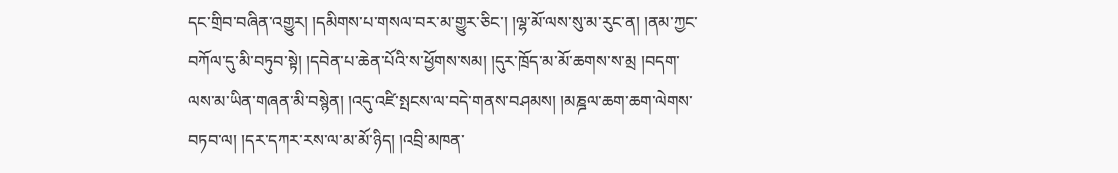དང་གྲིབ་བཞིན་འགྱུར། །དམིགས་པ་གསལ་བར་མ་གྱུར་ཅིང་། །ལྷ་མོ་ལས་སུ་མ་རུང་ན། །ནམ་ཀྱང་བཀོལ་དུ་མི་བཏུབ་སྟེ། །དབེན་པ་ཆེན་པོའི་ས་ཕྱོགས་སམ། །དུར་ཁྲོད་མ་མོ་ཆགས་ས་མྲ །བདག་ལས་མ་ཡིན་གཞན་མི་བསྙེན། །འདུ་འཛི་སྤངས་ལ་བདེ་གནས་བཤམས། །མཎྜལ་ཆག་ཆག་ལེགས་བཏབ་ལ། །དར་དཀར་རས་ལ་མ་མོ་ཉིད། །འབྲི་མཁན་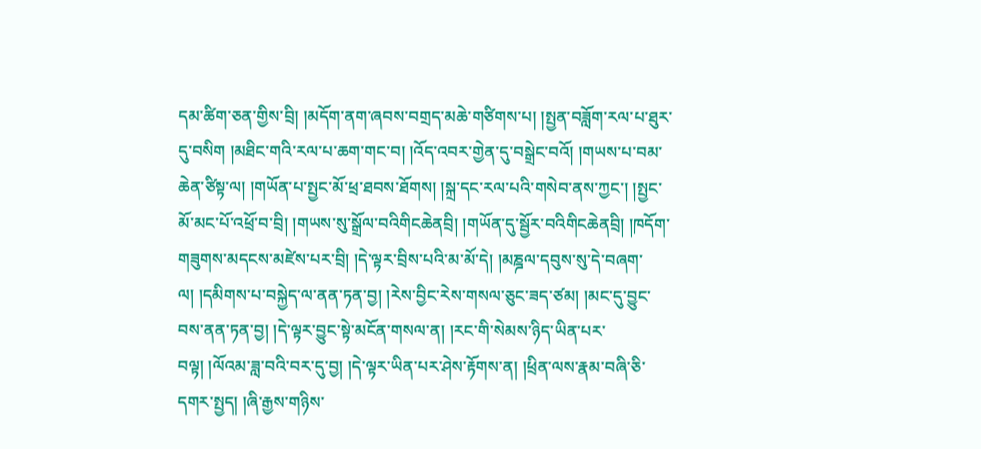དམ་ཚིག་ཅན་གྱིས་བྲི། །མདོག་ནག་ཞབས་བགྲད་མཆེ་གཙིགས་པ། །སྤྱན་བཟློག་རལ་པ་ཐུར་དུ་བསིག །མཐིང་གའི་རལ་པ་ཆག་གང་བ། །འོད་འབར་གྱེན་དུ་བསྒྲེང་བའོ། །གཡས་པ་བམ་ཆེན་ཙིསྟ་ལ། །གཡོན་པ་སྤྱང་མོ་ཕྲ་ཐབས་ཐོགས། །སྐྲ་དང་རལ་པའི་གསེབ་ནས་ཀྱང་། །སྤྱང་མོ་མང་པོ་འཕྲོ་བ་བྲི། །གཡས་སུ་སྒྲོལ་བའིགིངཆེནབྲི། །གཡོན་དུ་སྦྱོར་བའིགིངཆེནབྲི། །ཁདོག་གཟུགས་མདངས་མཛེས་པར་བྲི། །དེ་ལྟར་བྲིས་པའི་མ་མོ་དེ། །མཎྜལ་དབུས་སུ་དེ་བཞག་ལ། །དམིགས་པ་བསྐྱེད་ལ་ནན་ཏན་བྱ། །རེས་བྱིང་རེས་གསལ་ཅུང་ཟད་ཙམ། །མང་དུ་བྱུང་བས་ནན་ཏན་བྱ། །དེ་ལྟར་བྱུང་སྟེ་མངོན་གསལ་ན། །རང་གི་སེམས་ཉིད་ཡིན་པར་བལྟ། །ལོའམ་ཟླ་བའི་བར་དུ་བྱ། །དེ་ལྟར་ཡིན་པར་ཤེས་རྟོགས་ན། །ཕྲིན་ལས་རྣམ་བཞི་ཅི་དགར་སྤྱད། །ཞི་རྒྱས་གཉིས་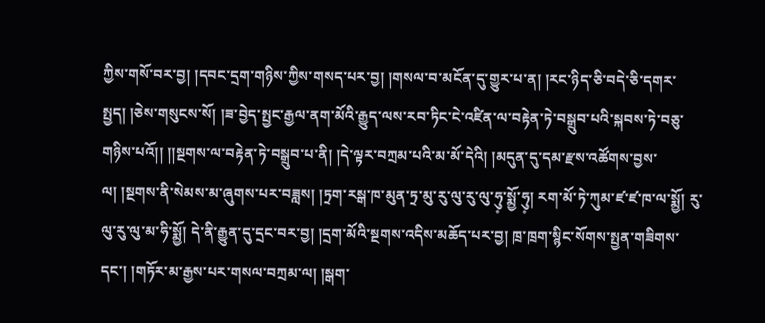ཀྱིས་གསོ་བར་བྱ། །དབང་དྲག་གཉིས་ཀྱིས་གསད་པར་བྱ། །གསལ་བ་མངོན་དུ་གྱུར་པ་ན། །རང་ཉིད་ཅི་བདེ་ཅི་དགར་སྤྱད། །ཅེས་གསུངས་སོ། །ཟ་བྱེད་སྤྱང་རྒྱལ་ནག་མོའི་རྒྱུད་ལས་རབ་ཏིང་ངེ་འཛིན་ལ་བརྟེན་ཏེ་བསྒྲུབ་པའི་སྐབས་ཏེ་བཅུ་གཉིས་པའོ།། །།སྔགས་ལ་བརྟེན་ཏེ་བསྒྲུབ་པ་ནི། །དེ་ལྟར་བཀྲམ་པའི་མ་མོ་དེའི། །མདུན་དུ་དམ་རྫས་འཚོགས་བྱས་ལ། །སྔགས་ནི་སེམས་མ་ཞུགས་པར་བཟླས། །ཏྲག་རསྒ་ཁ་མུན་ཏྲ་མུ་རུ་ལུ་རུ་ལུ་ཧུ༷་སྨྱོ་ཧུ༷། རག་མོ་ཏེ་ཀུམ་ཛ་ཛ་ཁ་ལ་སྨྱོ། རུ་ལུ་རུ་ལུ་མ་ཧི་སྨྱོ། དེ་ནི་རྒྱུན་དུ་དྲང་བར་བྱ། །དྲག་མོའི་སྔགས་འདིས་མཆོད་པར་བྱ། ཁྲ་ཁྲག་སྙིང་སོགས་སྤྱན་གཟིགས་དང་། །གཏོར་མ་རྒྱས་པར་གསལ་བཀྲམ་ལ། །སྒག་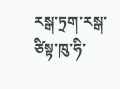རསྒ་ཏྲག་རསྒ་ཙིསྟ་ཁུ་ཧི་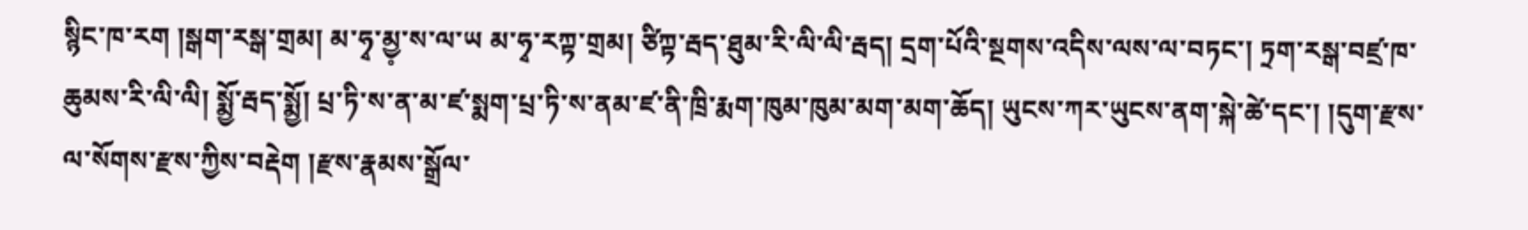སྙིང་ཁ་རག །སྒག་རསྒ་གྲམ། མ་ཧྭ་མྱ༷་ས་ལ་ཡ མ་ཧྭ་རཀྟ་གྲམ། ཙིཀྟ་རྦད་ཐུམ་རི་ལི་ལི་རྦད། དྲག་པོའི་སྔགས་འདིས་ལས་ལ་བཏང་། ཏྲག་རསྒ་བཛྲ་ཁ་ཆུམས་རི་ལི་ལི། སྨྱོ་རྦད་སྨྱོ། པྲ་ཏི་ས་ན་མ་ཛ་སྨག་པྲ་ཏི་ས་ནམ་ཛ་ནི་ཁྲི་རྨག་ཁུམ་ཁུམ་མག་མག་ཆོད། ཡུངས་ཀར་ཡུངས་ནག་སྐེ་ཚེ་དང་། །དུག་རྫས་ལ་སོགས་རྫས་ཀྱིས་བརྡེག །རྫས་རྣམས་སྒྲོལ་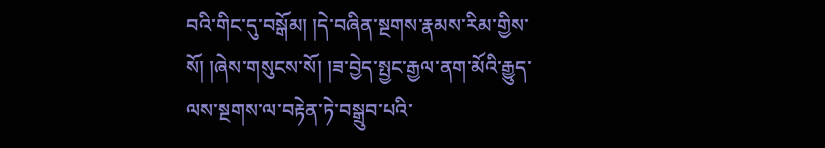བའི་གིང་དུ་བསྒོམ། །དེ་བཞིན་སྔགས་རྣམས་རིམ་གྱིས་སོ། །ཞེས་གསུངས་སོ། །ཟ་བྱེད་སྤྱང་རྒྱལ་ནག་མོའི་རྒྱུད་ལས་སྔགས་ལ་བརྟེན་ཏེ་བསྒྲུབ་པའི་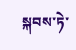སྐབས་ཏེ་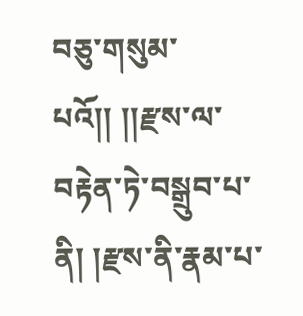བཅུ་གསུམ་པའོ།། །།རྫས་ལ་བརྟེན་ཏེ་བསྒྲུབ་པ་ནི། །རྫས་ནི་རྣམ་པ་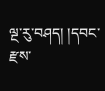ལྔ་རུ་བཤད། །དབང་རྫས་